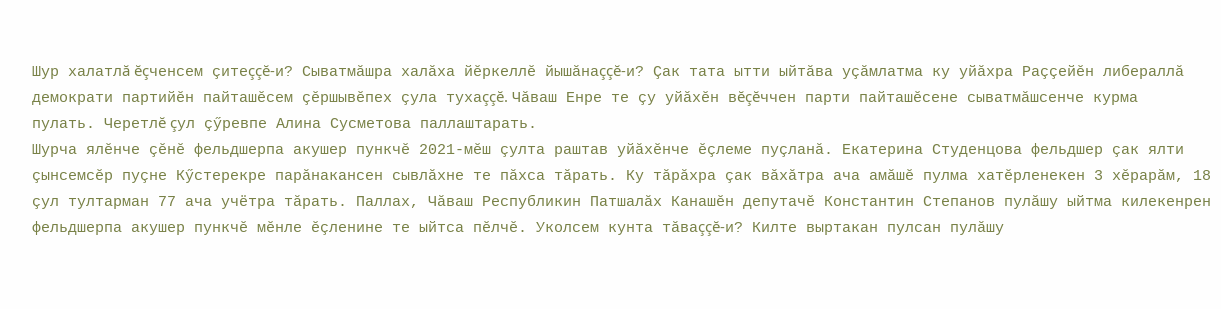Шур халатлă ĕçченсем çитеççĕ-и? Сыватмăшра халăха йĕркеллĕ йышăнаççĕ-и? Çак тата ытти ыйтăва уçăмлатма ку уйăхра Раççейĕн либераллă демократи партийĕн пайташĕсем çĕршывĕпех çула тухаççĕ. Чăваш Енре те çу уйăхĕн вĕçĕччен парти пайташĕсене сыватмăшсенче курма пулать. Черетлĕ çул çӳревпе Алина Сусметова паллаштарать.
Шурча ялĕнче çĕнĕ фельдшерпа акушер пункчĕ 2021-мĕш çулта раштав уйăхĕнче ĕçлеме пуçланă. Екатерина Студенцова фельдшер çак ялти çынсемсĕр пуçне Кӳстерекре парăнакансен сывлăхне те пăхса тăрать. Ку тăрăхра çак вăхăтра ача амăшĕ пулма хатĕрленекен 3 хĕрарăм, 18 çул тултарман 77 ача учётра тăрать. Паллах, Чăваш Республикин Патшалăх Канашĕн депутачĕ Константин Степанов пулăшу ыйтма килекенрен фельдшерпа акушер пункчĕ мĕнле ĕçленине те ыйтса пĕлчĕ. Уколсем кунта тăваççĕ-и? Килте выртакан пулсан пулăшу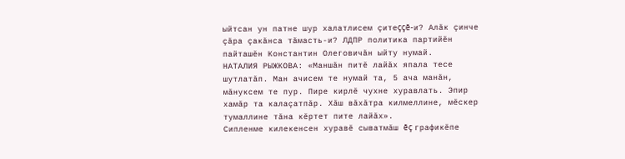ыйтсан ун патне шур халатлисем çитеççĕ-и? Алăк çинче çăра çакăнса тăмасть-и? ЛДПР политика партийĕн пайташĕн Константин Олеговичăн ыйту нумай.
НАТАЛИЯ РЫЖКОВА: «Маншăн питĕ лайăх япала тесе шутлатăп. Ман ачисем те нумай та, 5 ача манăн, мăнуксем те пур. Пире кирлĕ чухне хуравлать. Эпир хамăр та калаçатпăр. Хăш вăхăтра килмеллине, мĕскер тумаллине тăна кĕртет пите лайăх».
Сипленме килекенсен хуравĕ сыватмăш ĕç графикĕпе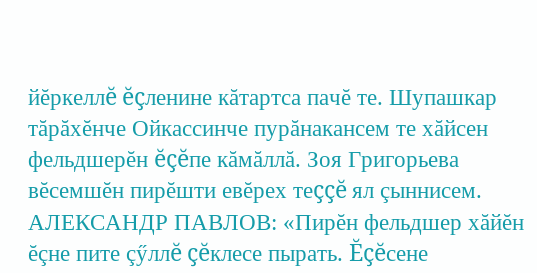йĕркеллĕ ĕçленине кăтартса пачĕ те. Шупашкар тăрăхĕнче Ойкассинче пурăнакансем те хăйсен фельдшерĕн ĕçĕпе кăмăллă. Зоя Григорьева вĕсемшĕн пирĕшти евĕрех теççĕ ял çыннисем.
АЛЕКСАНДР ПАВЛОВ: «Пирĕн фельдшер хăйĕн ĕçне пите çӳллĕ çĕклесе пырать. Ĕçĕсене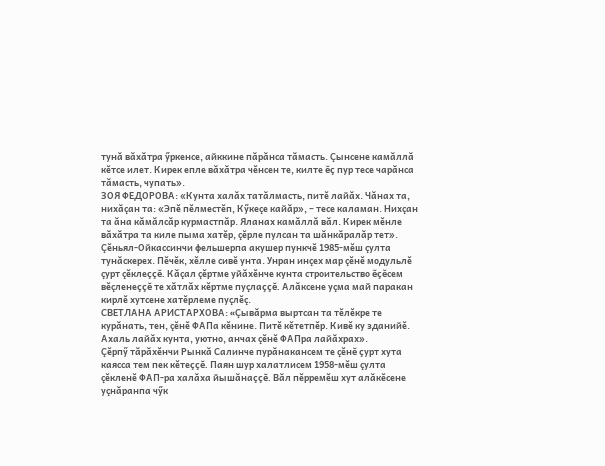тунă вăхăтра ӳркенсе, айккине пăрăнса тăмасть. Çынсене камăллă кĕтсе илет. Кирек епле вăхăтра чĕнсен те, килте ĕç пур тесе чарăнса тăмасть, чупать».
ЗОЯ ФЕДОРОВА: «Кунта халăх татăлмасть, питĕ лайăх. Чăнах та, нихăçан та: «Эпĕ пĕлместĕп, Кӳкеçе кайăр», – тесе каламан. Нихçан та ăна кăмăлсăр курмастпăр. Яланах камăллă вăл. Кирек мĕнле вăхăтра та киле пыма хатĕр, çĕрле пулсан та шăнкăралăр тет».
Çĕньял-Ойкассинчи фельшерпа акушер пункчĕ 1985-мĕш çулта тунăскерех. Пĕчĕк, хĕлле сивĕ унта. Унран инçех мар çĕнĕ модульлĕ çурт çĕклеççĕ. Кăçал çĕртме уйăхĕнче кунта строительство ĕçĕсем вĕçленеççĕ те хăтлăх кĕртме пуçлаççĕ. Алăксене уçма май паракан кирлĕ хутсене хатĕрлеме пуçлĕç.
СВЕТЛАНА АРИСТАРХОВА: «Çывăрма выртсан та тĕлĕкре те курăнать, тен, çĕнĕ ФАПа кĕнине. Питĕ кĕтетпĕр. Кивĕ ку зданийĕ. Ахаль лайăх кунта, уютно, анчах çĕнĕ ФАПра лайăхрах».
Çĕрпӳ тăрăхĕнчи Рынкă Салинче пурăнакансем те çĕнĕ çурт хута каясса тем пек кĕтеççĕ. Паян шур халатлисем 1958-мĕш çулта çĕкленĕ ФАП-ра халăха йышăнаççĕ. Вăл пĕрремĕш хут алăкĕсене уçнăранпа чӳк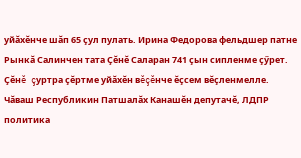уйăхĕнче шăп 65 çул пулать. Ирина Федорова фельдшер патне Рынкă Салинчен тата Çĕнĕ Саларан 741 çын сипленме çӳрет. Çĕнĕ çуртра çĕртме уйăхĕн вĕçĕнче ĕçсем вĕçленмелле. Чăваш Республикин Патшалăх Канашĕн депутачĕ, ЛДПР политика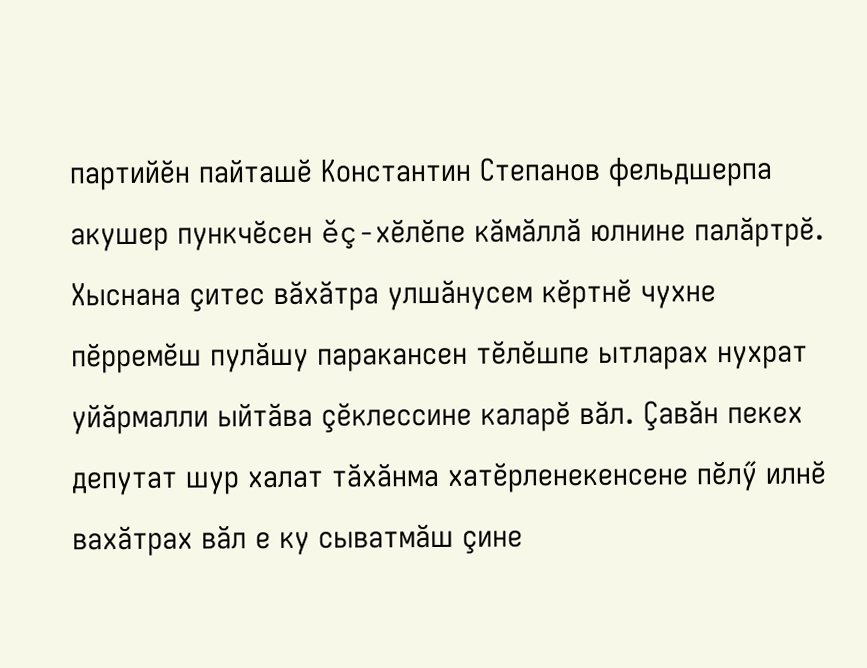партийĕн пайташĕ Константин Степанов фельдшерпа акушер пункчĕсен ĕç-хĕлĕпе кăмăллă юлнине палăртрĕ. Хыснана çитес вăхăтра улшăнусем кĕртнĕ чухне пĕрремĕш пулăшу паракансен тĕлĕшпе ытларах нухрат уйăрмалли ыйтăва çĕклессине каларĕ вăл. Çавăн пекех депутат шур халат тăхăнма хатĕрленекенсене пĕлӳ илнĕ вахăтрах вăл е ку сыватмăш çине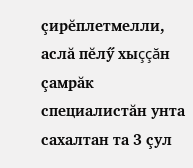çирĕплетмелли, аслă пĕлӳ хыççăн çамрăк специалистăн унта сахалтан та 3 çул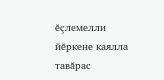ĕçлемелли йĕркене каялла тавăрас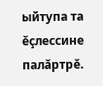ыйтупа та ĕçлессине палăртрĕ.